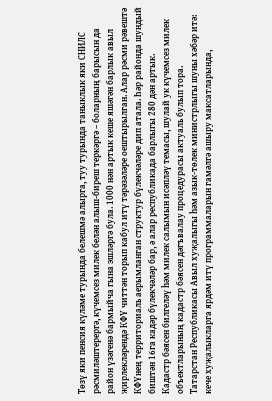Төзү яки пенсия күләме турында белешмә алырга, туу турында таныклык яки СНИЛС рәсмиләштерергә, күчемсез милек белән алыш-биреш теркәргә – боларның барысын да район үзәгенә бармыйча гына эшләргә була. 1000 нән артык кеше яшәгән барлык авыл җирлекләрендә КФҮ читтән торып кабул итү тәрәзәләре оештырылган. Алар рәсми рәвештә КФҮнең территориаль аерымланган структур бүлекчәләре дип атала. Һәр районда шундый биштән 16га кадәр бүлекчәләр бар, ә алар республикада барлыгы 280 дән артык.
Кадастр бәясен билгеләү һәм милек салымын исәпләү темасы, шулай ук күчемсез милек объектларының кадастр бәясен дәгъвалау процедурасы актуаль булып тора.
Татарстан Республикасы Авыл хуҗалыгы һәм азык-төлек министрлыгы шуны хәбәр итә: кече хуҗалыкларга ярдәм итү программаларын гамәлгә ашыру максатларында,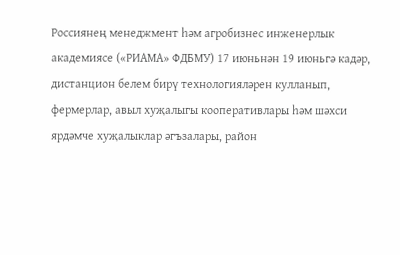Россиянең менеджмент һәм агробизнес инженерлык академиясе («РИАМА» ФДБМУ) 17 июньнән 19 июньгә кадәр, дистанцион белем бирү технологияләрен кулланып, фермерлар, авыл хуҗалыгы кооперативлары һәм шәхси ярдәмче хуҗалыклар әгъзалары, район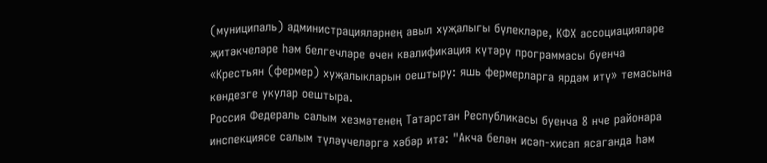(муниципаль) администрацияләрнең авыл хуҗалыгы бүлекләре, КФХ ассоциацияләре җитәкчеләре һәм белгечләре өчен квалификация күтәрү программасы буенча «Крестьян (фермер) хуҗалыкларын оештыру: яшь фермерларга ярдәм итү» темасына көндезге укулар оештыра.
Россия Федераль салым хезмәтенең Татарстан Республикасы буенча 8 нче районара инспекциясе салым түләүчеләргә хәбәр итә: "Акча белән исәп-хисап ясаганда һәм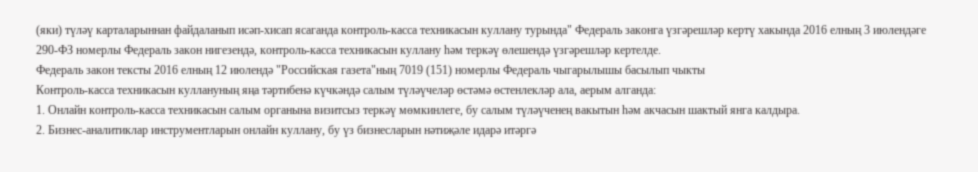(яки) түләү карталарыннан файдаланып исәп-хисап ясаганда контроль-касса техникасын куллану турында" Федераль законга үзгәрешләр кертү хакында 2016 елның 3 июлендәге 290-ФЗ номерлы Федераль закон нигезендә, контроль-касса техникасын куллану һәм теркәү өлешендә үзгәрешләр кертелде.
Федераль закон тексты 2016 елның 12 июлендә "Российская газета"ның 7019 (151) номерлы Федераль чыгарылышы басылып чыкты
Контроль-касса техникасын куллануның яңа тәртибенә күчкәндә салым түләүчеләр өстәмә өстенлекләр ала, аерым алганда:
1. Онлайн контроль-касса техникасын салым органына визитсыз теркәү мөмкинлеге, бу салым түләүченең вакытын һәм акчасын шактый янга калдыра.
2. Бизнес-аналитиклар инструментларын онлайн куллану, бу үз бизнесларын нәтиҗәле идарә итәргә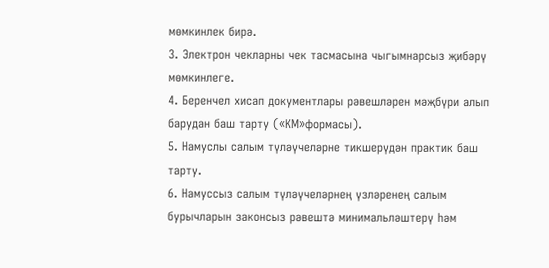мөмкинлек бирә.
3. Электрон чекларны чек тасмасына чыгымнарсыз җибәрү мөмкинлеге.
4. Беренчел хисап документлары рәвешләрен мәҗбүри алып барудан баш тарту («КМ»формасы).
5. Намуслы салым түләүчеләрне тикшерүдән практик баш тарту.
6. Намуссыз салым түләүчеләрнең үзләренең салым бурычларын законсыз рәвештә минимальләштерү һәм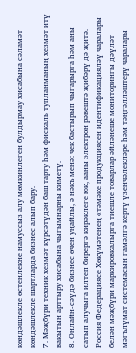көндәшлекле өстенлекне намуссыз алу мөмкинлеген булдырмау хисабына сәламәт көндәшлекле шартларда бизнес алып бару.
7. Мәҗбүри техник хезмәт күрсәтүдән баш тарту һәм фискаль тупланманың хезмәт итү вакытын арттыру хисабына чыгымнарны киметү.
8. Онлайн-сәүдә бизнес өчен уңайлы, ә нәкъ менә: чек бастырып чыгарырга һәм аны сатып алучыга илтеп бирергә кирәклеге юк, ааны электрон рәвештә җибәрү дә җитә.
Россия Федерациясе Хөкүмәтенең «тәмәке продукциясен идентификацияләү чаралары белән мәҗбүри маркировкалырга тиешле товарлар әйләнеше мониторингы дәүләт мәгълүмат системасын гамәлгә кертү үзенчәлекләре һәм тәңгәлләштерү чаралары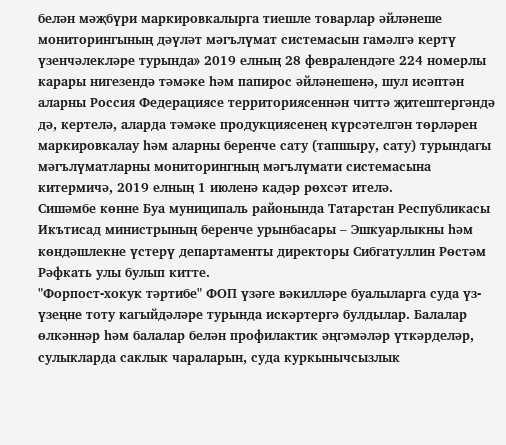белән мәҗбүри маркировкалырга тиешле товарлар әйләнеше мониторингының дәүләт мәгълүмат системасын гамәлгә кертү үзенчәлекләре турында» 2019 елның 28 февралендәге 224 номерлы карары нигезендә тәмәке һәм папирос әйләнешенә, шул исәптән аларны Россия Федерациясе территориясеннән читтә җитештергәндә дә, кертелә, аларда тәмәке продукциясенең күрсәтелгән төрләрен маркировкалау һәм аларны беренче сату (тапшыру, сату) турындагы мәгълүматларны мониторингның мәгълүмати системасына китермичә, 2019 елның 1 июленә кадәр рөхсәт ителә.
Сишәмбе көнне Буа муниципаль районында Татарстан Республикасы Икътисад министрының беренче урынбасары – Эшкуарлыкны һәм көндәшлекне үстерү департаменты директоры Сибгатуллин Рөстәм Рәфкать улы булып китте.
"Форпост-хокук тәртибе" ФОП үзәге вәкилләре буалыларга суда үз-үзеңне тоту кагыйдәләре турында искәртергә булдылар. Балалар өлкәннәр һәм балалар белән профилактик әңгәмәләр үткәрделәр, сулыкларда саклык чараларын, суда куркынычсызлык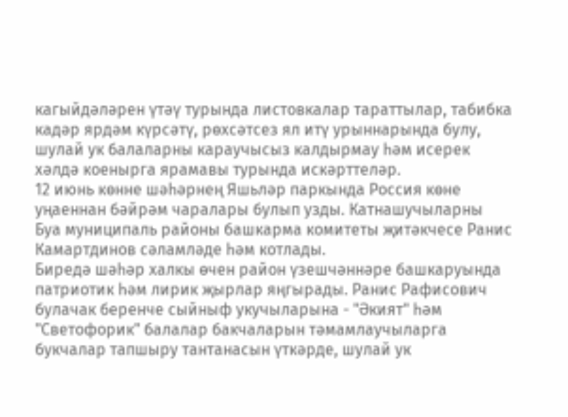кагыйдәләрен үтәү турында листовкалар тараттылар, табибка кадәр ярдәм күрсәтү, рөхсәтсез ял итү урыннарында булу, шулай ук балаларны караучысыз калдырмау һәм исерек хәлдә коенырга ярамавы турында искәрттеләр.
12 июнь көнне шәһәрнең Яшьләр паркында Россия көне уңаеннан бәйрәм чаралары булып узды. Катнашучыларны Буа муниципаль районы башкарма комитеты җитәкчесе Ранис Камартдинов сәламләде һәм котлады.
Биредә шәһәр халкы өчен район үзешчәннәре башкаруында патриотик һәм лирик җырлар яңгырады. Ранис Рафисович булачак беренче сыйныф укучыларына - "Әкият" һәм "Светофорик" балалар бакчаларын тәмамлаучыларга букчалар тапшыру тантанасын үткәрде, шулай ук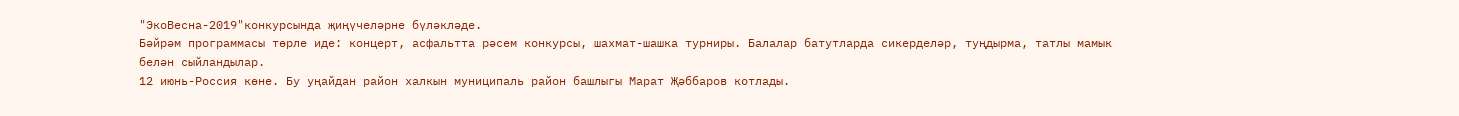"ЭкоВесна-2019"конкурсында җиңүчеләрне бүләкләде.
Бәйрәм программасы төрле иде: концерт, асфальтта рәсем конкурсы, шахмат-шашка турниры. Балалар батутларда сикерделәр, туңдырма, татлы мамык белән сыйландылар.
12 июнь-Россия көне. Бу уңайдан район халкын муниципаль район башлыгы Марат Җәббаров котлады.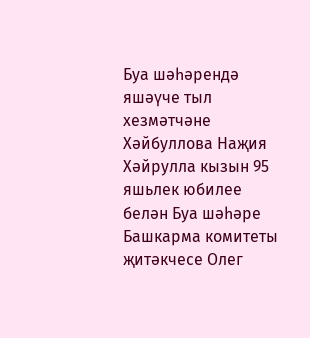Буа шәһәрендә яшәүче тыл хезмәтчәне Хәйбуллова Наҗия Хәйрулла кызын 95 яшьлек юбилее белән Буа шәһәре Башкарма комитеты җитәкчесе Олег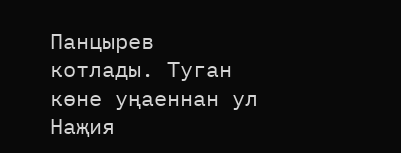Панцырев котлады. Туган көне уңаеннан ул Наҗия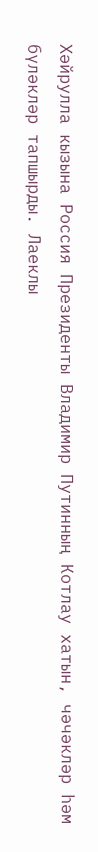Хәйрулла кызына Россия Президенты Владимир Путинның Котлау хатын, чәчәкләр һәм бүләкләр тапшырды. Лаеклы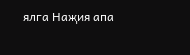ялга Наҗия апа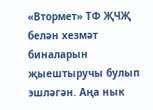«Втормет» ТФ ҖЧҖ белән хезмәт биналарын җыештыручы булып эшләгән. Аңа нык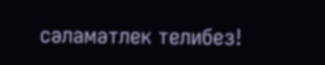сәламәтлек телибез!